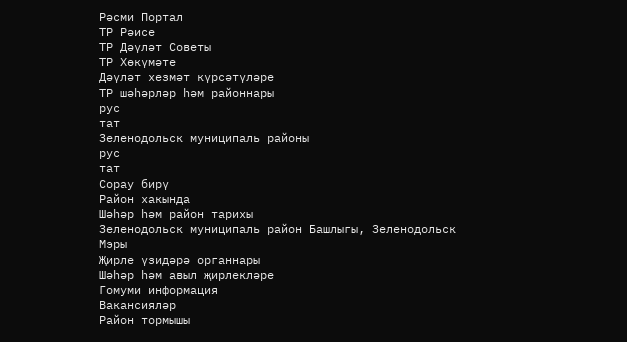Рәсми Портал
ТР Рәисе
ТР Дәүләт Советы
ТР Хөкүмәте
Дәүләт хезмәт күрсәтүләре
ТР шәһәрләр һәм районнары
рус
тат
Зеленодольск муниципаль районы
рус
тат
Сорау бирү
Район хакында
Шәһәр һәм район тарихы
Зеленодольск муниципаль район Башлыгы, Зеленодольск Мэры
Җирле үзидәрә органнары
Шәһәр һәм авыл җирлекләре
Гомуми информация
Вакансияләр
Район тормышы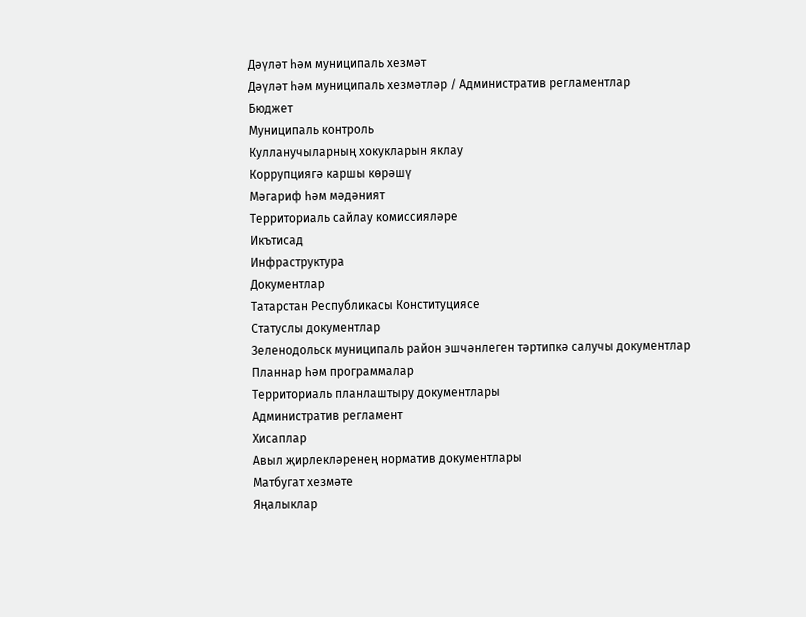Дәүләт һәм муниципаль хезмәт
Дәүләт һәм муниципаль хезмәтләр / Административ регламентлар
Бюджет
Муниципаль контроль
Кулланучыларның хокукларын яклау
Коррупциягә каршы көрәшү
Мәгариф һәм мәдәният
Территориаль сайлау комиссияләре
Икътисад
Инфраструктура
Документлар
Татарстан Республикасы Конституциясе
Статуслы документлар
Зеленодольск муниципаль район эшчәнлеген тәртипкә салучы документлар
Планнар һәм программалар
Территориаль планлаштыру документлары
Административ регламент
Хисаплар
Авыл җирлекләренең норматив документлары
Матбугат хезмәте
Яңалыклар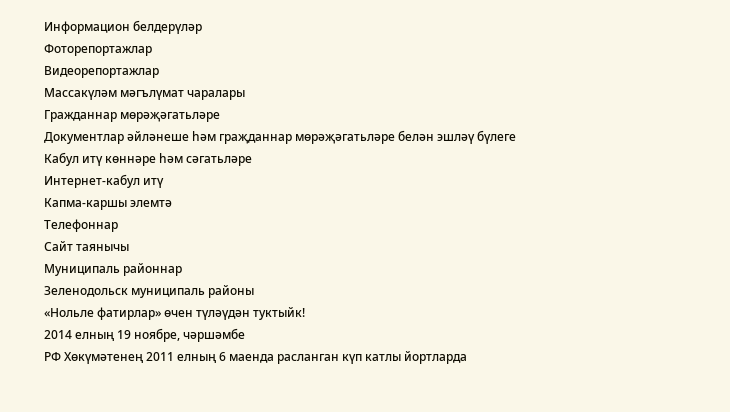Информацион белдерүләр
Фоторепортажлар
Видеорепортажлар
Массакүләм мәгълүмат чаралары
Гражданнар мөрәҗәгатьләре
Документлар әйләнеше һәм граҗданнар мөрәҗәгатьләре белән эшләү бүлеге
Кабул итү көннәре һәм сәгатьләре
Интернет-кабул итү
Капма-каршы элемтә
Телефоннар
Сайт таянычы
Муниципаль районнар
Зеленодольск муниципаль районы
«Нольле фатирлар» өчен түләүдән туктыйк!
2014 елның 19 ноябре, чәршәмбе
РФ Хөкүмәтенең 2011 елның 6 маенда расланган күп катлы йортларда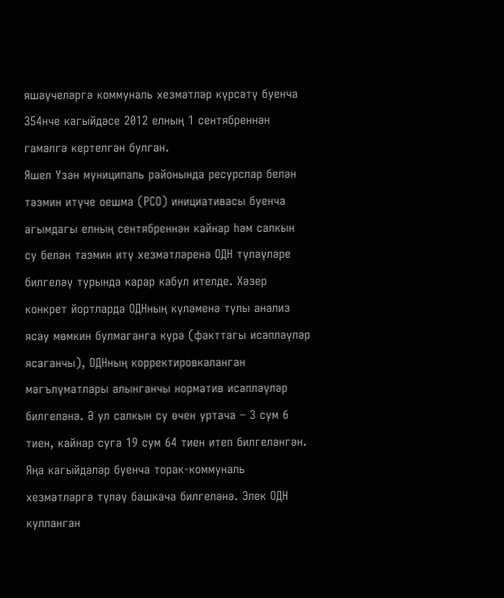яшәүчеләргә коммуналь хезмәтләр күрсәтү буенча 354нче кагыйдәсе 2012 елның 1 сентябреннән гамәлгә кертелгән булган.
Яшел Үзән муниципаль районында ресурслар белән тәэмин итүче оешма (РСО) инициативасы буенча агымдагы елның сентябреннән кайнар һәм салкын су белән тәэмин итү хезмәтләренә ОДН түләүләре билгеләү турында карар кабул ителде. Хәзер конкрет йортларда ОДНның күләменә тулы анализ ясау мөмкин булмаганга күрә (факттагы исәпләүләр ясаганчы), ОДНның корректировкаланган мәгълүматлары алынганчы норматив исәпләүләр билгеләнә. Ә ул салкын су өчен уртача – 3 сум 6 тиен, кайнар суга 19 сум 64 тиен итеп билгеләнгән.
Яңа кагыйдәләр буенча торак-коммуналь хезмәтләргә түләү башкача билгеләнә. Элек ОДН кулланган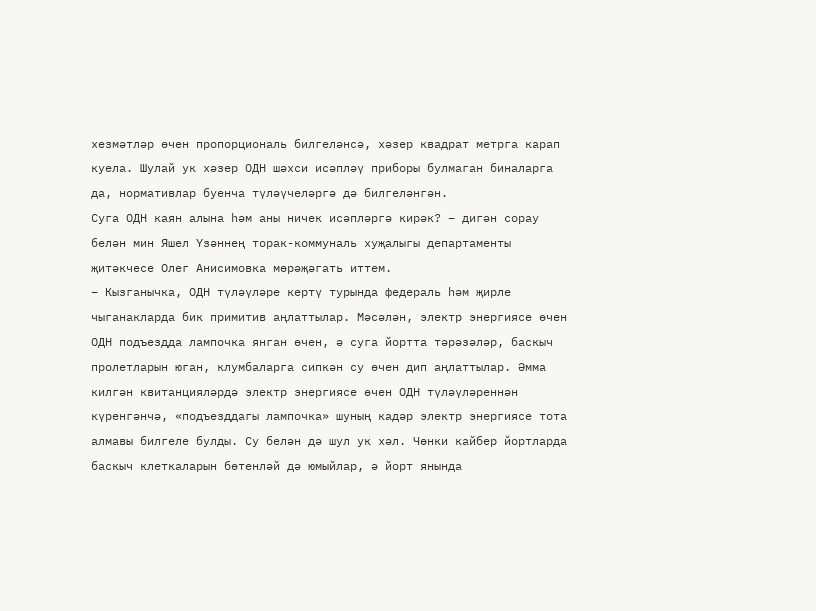хезмәтләр өчен пропорциональ билгеләнсә, хәзер квадрат метрга карап куела. Шулай ук хәзер ОДН шәхси исәпләү приборы булмаган биналарга да, нормативлар буенча түләүчеләргә дә билгеләнгән.
Суга ОДН каян алына һәм аны ничек исәпләргә кирәк? – дигән сорау белән мин Яшел Үзәннең торак-коммуналь хуҗалыгы департаменты җитәкчесе Олег Анисимовка мөрәҗәгать иттем.
– Кызганычка, ОДН түләүләре кертү турында федераль һәм җирле чыганакларда бик примитив аңлаттылар. Мәсәлән, электр энергиясе өчен ОДН подъездда лампочка янган өчен, ә суга йортта тәрәзәләр, баскыч пролетларын юган, клумбаларга сипкән су өчен дип аңлаттылар. Әмма килгән квитанцияләрдә электр энергиясе өчен ОДН түләүләреннән күренгәнчә, «подъезддагы лампочка» шуның кадәр электр энергиясе тота алмавы билгеле булды. Су белән дә шул ук хәл. Чөнки кайбер йортларда баскыч клеткаларын бөтенләй дә юмыйлар, ә йорт янында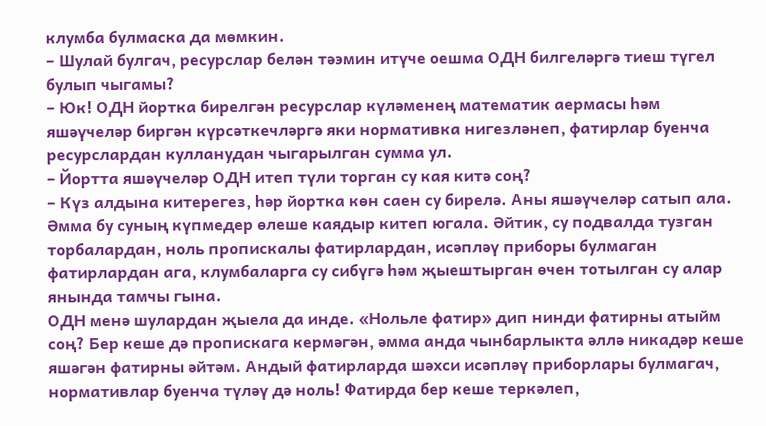клумба булмаска да мөмкин.
– Шулай булгач, ресурслар белән тәэмин итүче оешма ОДН билгеләргә тиеш түгел булып чыгамы?
– Юк! ОДН йортка бирелгән ресурслар күләменең математик аермасы һәм яшәүчеләр биргән күрсәткечләргә яки нормативка нигезләнеп, фатирлар буенча ресурслардан кулланудан чыгарылган сумма ул.
– Йортта яшәүчеләр ОДН итеп түли торган су кая китә соң?
– Күз алдына китерегез, һәр йортка көн саен су бирелә. Аны яшәүчеләр сатып ала. Әмма бу суның күпмедер өлеше каядыр китеп югала. Әйтик, су подвалда тузган торбалардан, ноль пропискалы фатирлардан, исәпләү приборы булмаган фатирлардан ага, клумбаларга су сибүгә һәм җыештырган өчен тотылган су алар янында тамчы гына.
ОДН менә шулардан җыела да инде. «Нольле фатир» дип нинди фатирны атыйм соң? Бер кеше дә пропискага кермәгән, әмма анда чынбарлыкта әллә никадәр кеше яшәгән фатирны әйтәм. Андый фатирларда шәхси исәпләү приборлары булмагач, нормативлар буенча түләү дә ноль! Фатирда бер кеше теркәлеп,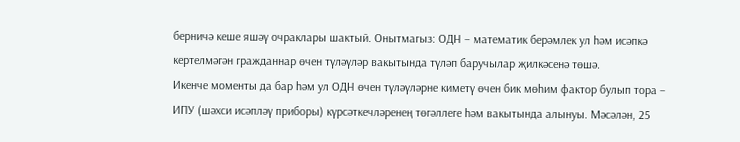берничә кеше яшәү очраклары шактый. Онытмагыз: ОДН – математик берәмлек ул һәм исәпкә кертелмәгән гражданнар өчен түләүләр вакытында түләп баручылар җилкәсенә төшә.
Икенче моменты да бар һәм ул ОДН өчен түләүләрне киметү өчен бик мөһим фактор булып тора – ИПУ (шәхси исәпләү приборы) күрсәткечләренең төгәллеге һәм вакытында алынуы. Мәсәлән, 25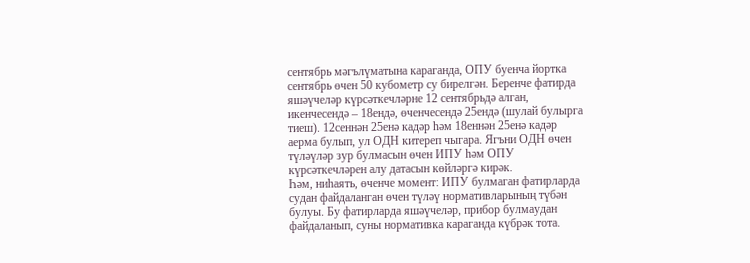сентябрь мәгълүматына караганда, ОПУ буенча йортка сентябрь өчен 50 кубометр су бирелгән. Беренче фатирда яшәүчеләр күрсәткечләрне 12 сентябрьдә алган, икенчесендә – 18ендә, өченчесендә 25ендә (шулай булырга тиеш). 12сеннән 25енә кадәр һәм 18еннән 25енә кадәр аерма булып, ул ОДН китереп чыгара. Ягъни ОДН өчен түләүләр зур булмасын өчен ИПУ һәм ОПУ күрсәткечләрен алу датасын көйләргә кирәк.
Һәм, ниһаять, өченче момент: ИПУ булмаган фатирларда судан файдаланган өчен түләү нормативларының түбән булуы. Бу фатирларда яшәүчеләр, прибор булмаудан файдаланып, суны нормативка караганда күбрәк тота.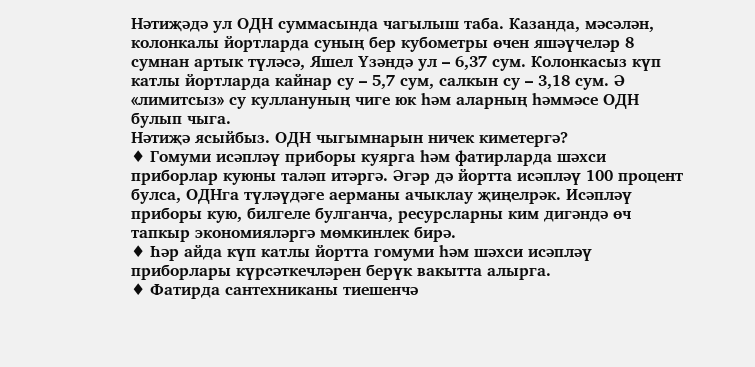Нәтиҗәдә ул ОДН суммасында чагылыш таба. Казанда, мәсәлән, колонкалы йортларда суның бер кубометры өчен яшәүчеләр 8 сумнан артык түләсә, Яшел Үзәндә ул – 6,37 сум. Колонкасыз күп катлы йортларда кайнар су – 5,7 сум, салкын су – 3,18 сум. Ә «лимитсыз» су куллануның чиге юк һәм аларның һәммәсе ОДН булып чыга.
Нәтиҗә ясыйбыз. ОДН чыгымнарын ничек киметергә?
♦ Гомуми исәпләү приборы куярга һәм фатирларда шәхси приборлар куюны таләп итәргә. Әгәр дә йортта исәпләү 100 процент булса, ОДНга түләүдәге аерманы ачыклау җиңелрәк. Исәпләү приборы кую, билгеле булганча, ресурсларны ким дигәндә өч тапкыр экономияләргә мөмкинлек бирә.
♦ Һәр айда күп катлы йортта гомуми һәм шәхси исәпләү приборлары күрсәткечләрен берүк вакытта алырга.
♦ Фатирда сантехниканы тиешенчә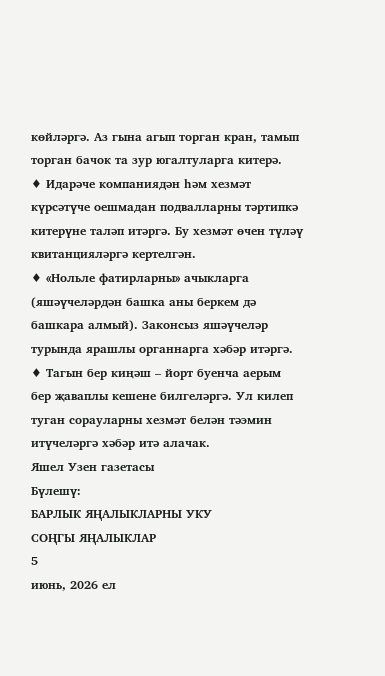көйләргә. Аз гына агып торган кран, тамып торган бачок та зур югалтуларга китерә.
♦ Идарәче компаниядән һәм хезмәт күрсәтүче оешмадан подвалларны тәртипкә китерүне таләп итәргә. Бу хезмәт өчен түләү квитанцияләргә кертелгән.
♦ «Нольле фатирларны» ачыкларга (яшәүчеләрдән башка аны беркем дә башкара алмый). Законсыз яшәүчеләр турында ярашлы органнарга хәбәр итәргә.
♦ Тагын бер киңәш – йорт буенча аерым бер җаваплы кешене билгеләргә. Ул килеп туган сорауларны хезмәт белән тәэмин итүчеләргә хәбәр итә алачак.
Яшел Узен газетасы
Бүлешү:
БАРЛЫК ЯҢАЛЫКЛАРНЫ УКУ
СОҢГЫ ЯҢАЛЫКЛАР
5
июнь, 2026 ел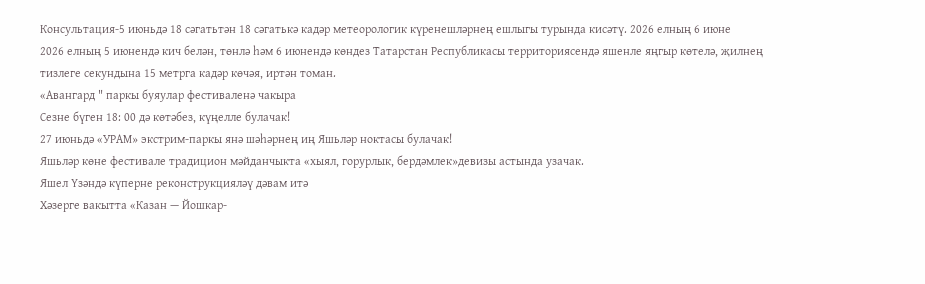Консультация-5 июньдә 18 сәгатьтән 18 сәгатькә кадәр метеорологик күренешләрнең ешлыгы турында кисәтү. 2026 елның 6 июне
2026 елның 5 июнендә кич белән, төнлә һәм 6 июнендә көндез Татарстан Республикасы территориясендә яшенле яңгыр көтелә, җилнең тизлеге секундына 15 метрга кадәр көчәя, иртән томан.
«Авангард " паркы буяулар фестиваленә чакыра
Сезне бүген 18: 00 дә көтәбез, күңелле булачак!
27 июньдә «УРАМ» экстрим-паркы янә шәһәрнең иң Яшьләр ноктасы булачак!
Яшьләр көне фестивале традицион мәйданчыкта «хыял, горурлык, бердәмлек»девизы астында узачак.
Яшел Үзәндә күперне реконструкцияләү дәвам итә
Хәзерге вакытта «Казан — Йошкар-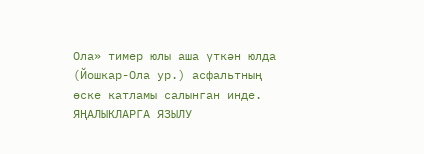Ола» тимер юлы аша үткән юлда (Йошкар-Ола ур.) асфальтның өске катламы салынган инде.
ЯҢАЛЫКЛАРГА ЯЗЫЛУ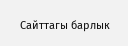Сайттагы барлык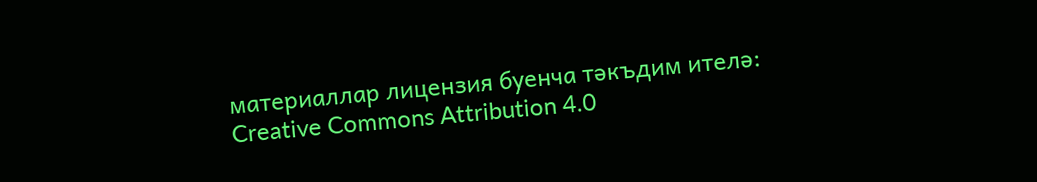материаллар лицензия буенча тәкъдим ителә:
Creative Commons Attribution 4.0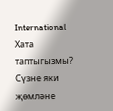International
Хата таптыгызмы?
Сүзне яки җөмләне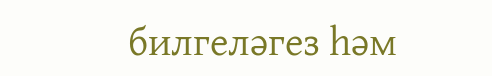билгеләгез һәм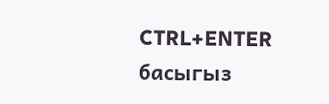CTRL+ENTER басыгыз